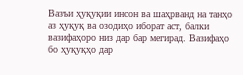Вазъи ҳуқуқии инсон ва шаҳрванд на танҳо аз ҳуқуқ ва озодиҳо иборат аст, балки вазифаҳоро низ дар бар мегирад. Вазифаҳо бо ҳуқуқҳо дар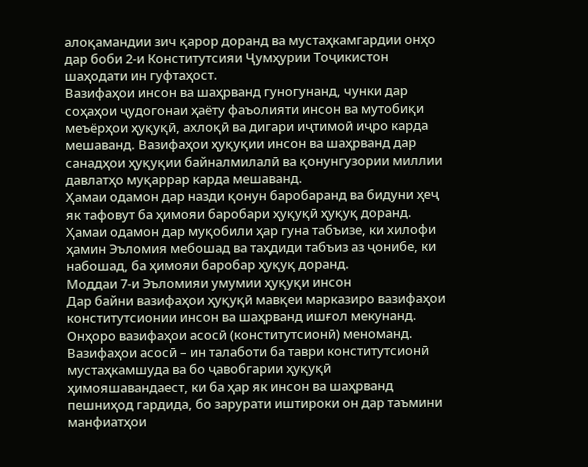алоқамандии зич қарор доранд ва мустаҳкамгардии онҳо дар боби 2-и Конститутсияи Ҷумҳурии Тоҷикистон шаҳодати ин гуфтаҳост.
Вазифаҳои инсон ва шаҳрванд гуногунанд, чунки дар соҳаҳои ҷудогонаи ҳаёту фаъолияти инсон ва мутобиқи меъёрҳои ҳуқуқӣ, ахлоқӣ ва дигари иҷтимоӣ иҷро карда мешаванд. Вазифаҳои ҳуқуқии инсон ва шаҳрванд дар санадҳои ҳуқуқии байналмилалӣ ва қонунгузории миллии давлатҳо муқаррар карда мешаванд.
Ҳамаи одамон дар назди қонун баробаранд ва бидуни ҳеҷ як тафовут ба ҳимояи баробари ҳуқуқӣ ҳуқуқ доранд. Ҳамаи одамон дар муқобили ҳар гуна табъизе, ки хилофи ҳамин Эъломия мебошад ва таҳдиди табъиз аз ҷонибе, ки набошад, ба ҳимояи баробар ҳуқуқ доранд.
Моддаи 7-и Эъломияи умумии ҳуқуқи инсон
Дар байни вазифаҳои ҳуқуқӣ мавқеи марказиро вазифаҳои конститутсионии инсон ва шаҳрванд ишғол мекунанд. Онҳоро вазифаҳои асосӣ (конститутсионӣ) меноманд.
Вазифаҳои асосӣ – ин талаботи ба таври конститутсионӣ мустаҳкамшуда ва бо ҷавобгарии ҳуқуқӣ ҳимояшавандаест, ки ба ҳар як инсон ва шаҳрванд пешниҳод гардида, бо зарурати иштироки он дар таъмини манфиатҳои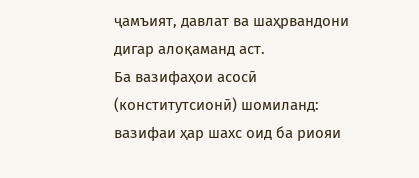ҷамъият, давлат ва шаҳрвандони дигар алоқаманд аст.
Ба вазифаҳои асосӣ (конститутсионӣ) шомиланд: вазифаи ҳар шахс оид ба риояи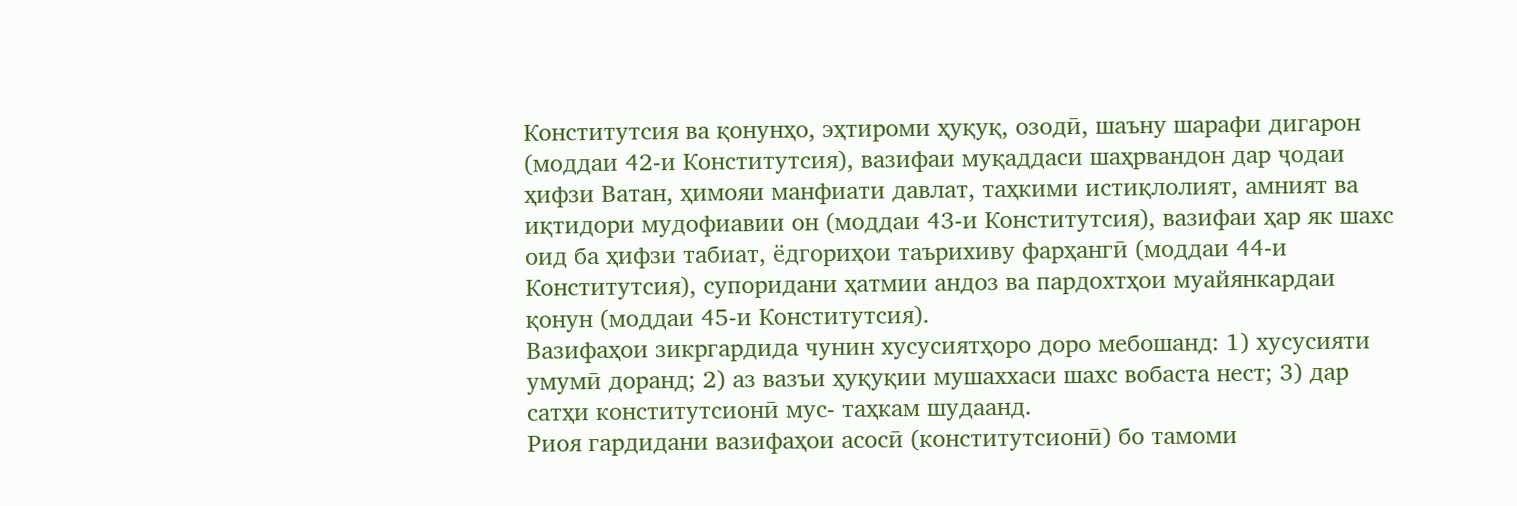Конститутсия ва қонунҳо, эҳтироми ҳуқуқ, озодӣ, шаъну шарафи дигарон (моддаи 42-и Конститутсия), вазифаи муқаддаси шаҳрвандон дар ҷодаи ҳифзи Ватан, ҳимояи манфиати давлат, таҳкими истиқлолият, амният ва иқтидори мудофиавии он (моддаи 43-и Конститутсия), вазифаи ҳар як шахс оид ба ҳифзи табиат, ёдгориҳои таърихиву фарҳангӣ (моддаи 44-и Конститутсия), супоридани ҳатмии андоз ва пардохтҳои муайянкардаи қонун (моддаи 45-и Конститутсия).
Вазифаҳои зикргардида чунин хусусиятҳоро доро мебошанд: 1) хусусияти умумӣ доранд; 2) аз вазъи ҳуқуқии мушаххаси шахс вобаста нест; 3) дар сатҳи конститутсионӣ мус- таҳкам шудаанд.
Риоя гардидани вазифаҳои асосӣ (конститутсионӣ) бо тамоми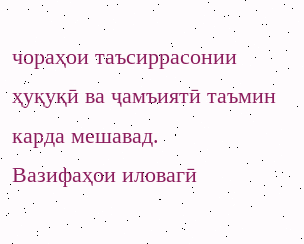чораҳои таъсиррасонии ҳуқуқӣ ва ҷамъиятӣ таъмин карда мешавад.
Вазифаҳои иловагӣ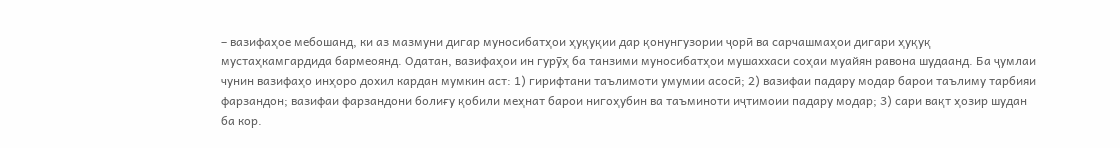– вазифаҳое мебошанд, ки аз мазмуни дигар муносибатҳои ҳуқуқии дар қонунгузории ҷорӣ ва сарчашмаҳои дигари ҳуқуқ мустаҳкамгардида бармеоянд. Одатан, вазифаҳои ин гурӯҳ ба танзими муносибатҳои мушаххаси соҳаи муайян равона шудаанд. Ба ҷумлаи чунин вазифаҳо инҳоро дохил кардан мумкин аст: 1) гирифтани таълимоти умумии асосӣ; 2) вазифаи падару модар барои таълиму тарбияи фарзандон; вазифаи фарзандони болиғу қобили меҳнат барои нигоҳубин ва таъминоти иҷтимоии падару модар; 3) сари вақт ҳозир шудан ба кор.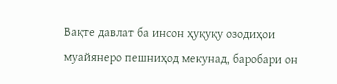Вақте давлат ба инсон ҳуқуқу озодиҳои муайянеро пешниҳод мекунад, баробари он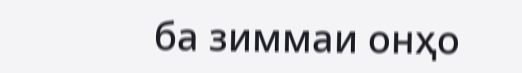ба зиммаи онҳо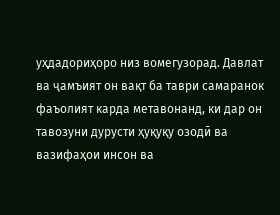уҳдадориҳоро низ вомегузорад. Давлат ва ҷамъият он вақт ба таври самаранок фаъолият карда метавонанд, ки дар он тавозуни дурусти ҳуқуқу озодӣ ва вазифаҳои инсон ва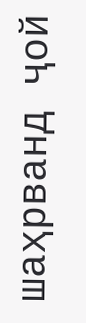шаҳрванд ҷой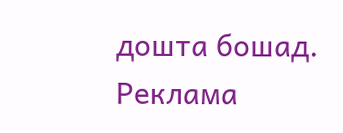дошта бошад.
Реклама